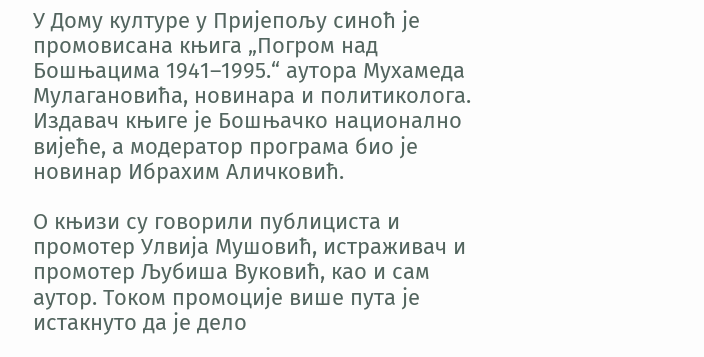У Дому културе у Пријепољу синоћ је промовисана књига „Погром над Бошњацима 1941–1995.“ аутора Мухамеда Мулагановића, новинара и политиколога. Издавач књиге је Бошњачко национално вијеће, а модератор програма био је новинар Ибрахим Аличковић.

О књизи су говорили публициста и промотер Улвија Мушовић, истраживач и промотер Љубиша Вуковић, као и сам аутор. Током промоције више пута је истакнуто да је дело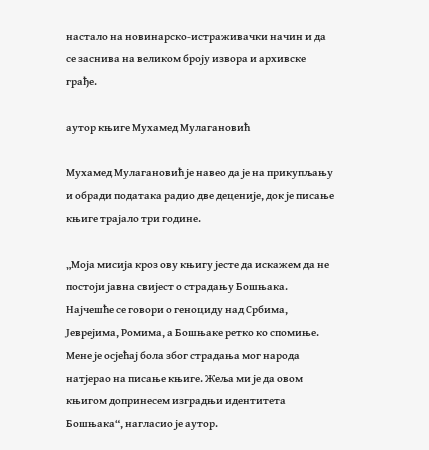настало на новинарско-истраживачки начин и да се заснива на великом броју извора и архивске грађе.

аутор књиге Мухамед Мулагановић

Мухамед Мулагановић је навео да је на прикупљању и обради података радио две деценије, док је писање књиге трајало три године.

„Моја мисија кроз ову књигу јесте да искажем да не постоји јавна свијест о страдању Бошњака. Најчешће се говори о геноциду над Србима, Јеврејима, Ромима, а Бошњаке ретко ко спомиње. Мене је осјећај бола због страдања мог народа натјерао на писање књиге. Жеља ми је да овом књигом допринесем изградњи идентитета Бошњака“, нагласио је аутор.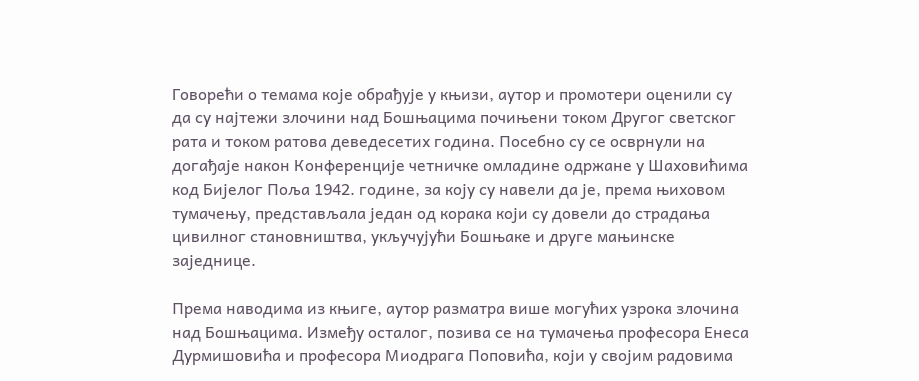Говорећи о темама које обрађује у књизи, аутор и промотери оценили су да су најтежи злочини над Бошњацима почињени током Другог светског рата и током ратова деведесетих година. Посебно су се осврнули на догађаје након Конференције четничке омладине одржане у Шаховићима код Бијелог Поља 1942. године, за коју су навели да је, према њиховом тумачењу, представљала један од корака који су довели до страдања цивилног становништва, укључујући Бошњаке и друге мањинске заједнице.

Према наводима из књиге, аутор разматра више могућих узрока злочина над Бошњацима. Између осталог, позива се на тумачења професора Енеса Дурмишовића и професора Миодрага Поповића, који у својим радовима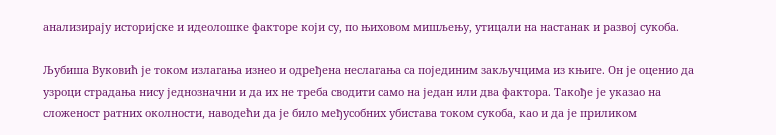анализирају историјске и идеолошке факторе који су, по њиховом мишљењу, утицали на настанак и развој сукоба.

Љубиша Вуковић је током излагања изнео и одређена неслагања са појединим закључцима из књиге. Он је оценио да узроци страдања нису једнозначни и да их не треба сводити само на један или два фактора. Такође је указао на сложеност ратних околности, наводећи да је било међусобних убистава током сукоба, као и да је приликом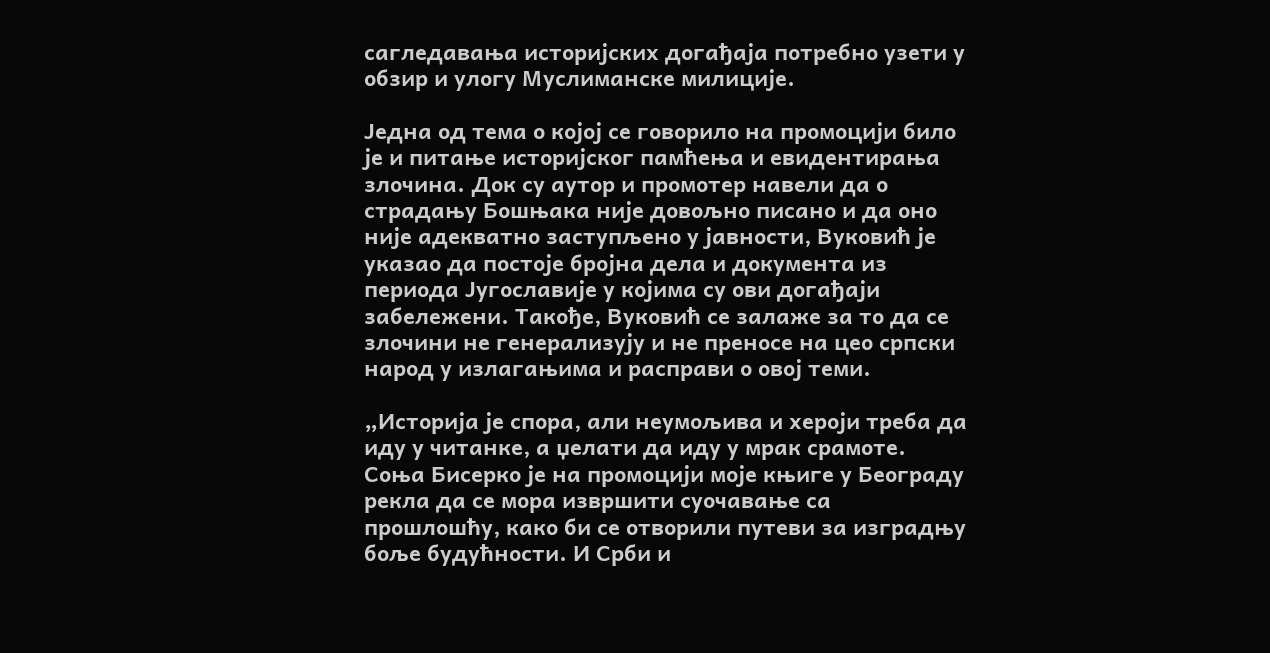сагледавања историјских догађаја потребно узети у обзир и улогу Муслиманске милиције.

Једна од тема о којој се говорило на промоцији било је и питање историјског памћења и евидентирања злочина. Док су аутор и промотер навели да о страдању Бошњака није довољно писано и да оно није адекватно заступљено у јавности, Вуковић је указао да постоје бројна дела и документа из периода Југославије у којима су ови догађаји забележени. Такође, Вуковић се залаже за то да се злочини не генерализују и не преносе на цео српски народ у излагањима и расправи о овој теми.

„Историја је спора, али неумољива и хероји треба да иду у читанке, а џелати да иду у мрак срамоте. Соња Бисерко је на промоцији моје књиге у Београду рекла да се мора извршити суочавање са прошлошћу, како би се отворили путеви за изградњу боље будућности. И Срби и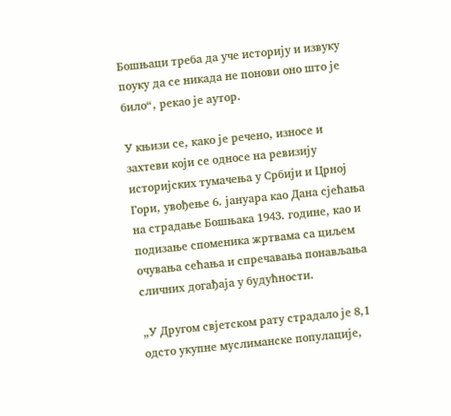Бошњаци треба да уче историју и извуку поуку да се никада не понови оно што је било“, рекао је аутор.

У књизи се, како је речено, износе и захтеви који се односе на ревизију историјских тумачења у Србији и Црној Гори, увођење 6. јануара као Дана сјећања на страдање Бошњака 1943. године, као и подизање споменика жртвама са циљем очувања сећања и спречавања понављања сличних догађаја у будућности.

„У Другом свјетском рату страдало је 8,1 одсто укупне муслиманске популације,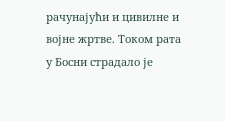рачунајући и цивилне и војне жртве. Током рата у Босни страдало је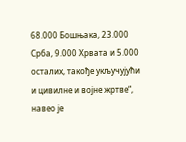68.000 Бошњака, 23.000 Срба, 9.000 Хрвата и 5.000 осталих, такође укључујући и цивилне и војне жртве“, навео је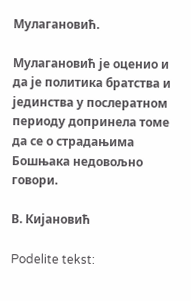Мулагановић.

Мулагановић је оценио и да је политика братства и јединства у послератном периоду допринела томе да се о страдањима Бошњака недовољно говори.

В. Кијановић

Podelite tekst: